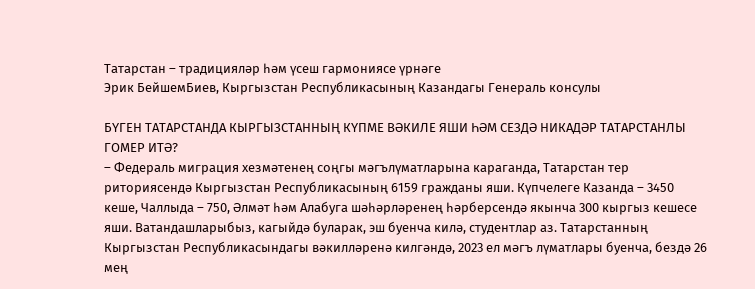Татарстан – традицияләр һәм үсеш гармониясе үрнәге
Эрик БейшемБиев, Кыргызстан Республикасының Казандагы Генераль консулы

БҮГЕН ТАТАРСТАНДА КЫРГЫЗСТАННЫҢ КҮПМЕ ВӘКИЛЕ ЯШИ ҺӘМ СЕЗДӘ НИКАДӘР ТАТАРСТАНЛЫ ГОМЕР ИТӘ?
– Федераль миграция хезмәтенең соңгы мәгълүматларына караганда, Татарстан тер риториясендә Кыргызстан Республикасының 6159 гражданы яши. Күпчелеге Казанда – 3450 кеше, Чаллыда – 750, Әлмәт һәм Алабуга шәһәрләренең һәрберсендә якынча 300 кыргыз кешесе яши. Ватандашларыбыз, кагыйдә буларак, эш буенча килә, студентлар аз. Татарстанның Кыргызстан Республикасындагы вәкилләренә килгәндә, 2023 ел мәгъ лүматлары буенча, бездә 26 мең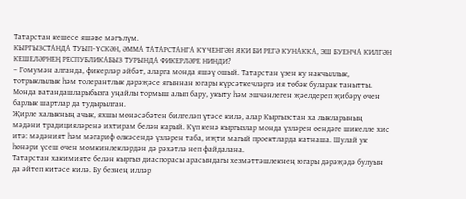Татарстан кешесе яшәве мәгълүм.
КЫРГЫЗСТАНДА ТУЫП-ҮСКӘН, ӘММА ТАТАРСТАНГА КҮЧЕНГӘН ЯКИ БИ РЕГӘ КУНАККА, ЭШ БУЕНЧА КИЛГӘН КЕШЕЛӘРНЕҢ РЕСПУБЛИКАБЫЗ ТУРЫНДА ФИКЕРЛӘРЕ НИНДИ?
– Гомумән алганда, фикерләр әйбәт, аларга монда яшәү ошый. Татарстан үзен ку накчыллык, тотрыклылык һәм толерантлык дәрәҗәсе ягыннан югары күрсәткечләргә ия төбәк буларак танытты. Монда ватандашларыбызга уңайлы тормыш алып бару, укыту һәм эшчәнлеген җәелдереп җибәрү өчен барлык шартлар да тудырылган.
Җирле халыкның ачык, яхшы мөнәсәбәтен билгеләп үтәсе килә, алар Кыргызстан ха лыкларының мәдәни традицияләренә ихтирам белән карый. Күп кенә кыргызлар монда үзләрен өендәге шикелле хис итә: мәдәният һәм мәгариф өлкәсендә үзләрен таба, иҗти магый проектларда катнаша. Шулай ук һөнәри үсеш өчен мөмкинлекләрдән дә рәхәтлә неп файдалана.
Татарстан хакимияте белән кыргыз диаспорасы арасындагы хезмәттәшлекнең югары дәрәҗәдә булуын да әйтеп китәсе килә. Бу безнең илләр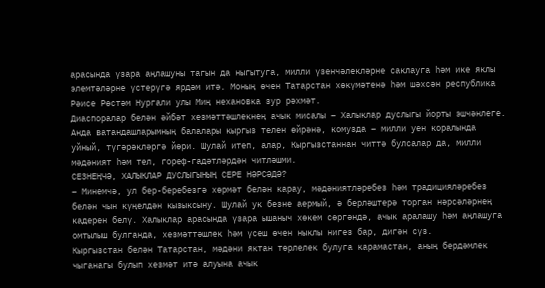арасында үзара аңлашуны тагын да ныгытуга, милли үзенчәлекләрне саклауга һәм ике яклы элемтәләрне үстерүгә ярдәм итә. Моның өчен Татарстан хөкүмәтенә һәм шәхсән республика Рәисе Рөстәм Нургали улы Миң нехановка зур рәхмәт.
Диаспоралар белән әйбәт хезмәттәшлекнең ачык мисалы – Халыклар дуслыгы йорты эшчәнлеге. Анда ватандашларымның балалары кыргыз телен өйрәнә, комузда – милли уен коралында уйный, түгәрәкләргә йөри. Шулай итеп, алар, Кыргызстаннан читтә булсалар да, милли мәдәният һәм тел, гореф-гадәтләрдән читләшми.
СЕЗНЕҢЧӘ, ХАЛЫКЛАР ДУСЛЫГЫНЫҢ СЕРЕ НӘРСӘДӘ?
– Минемчә, ул бер-беребезгә хөрмәт белән карау, мәдәниятләребез һәм традицияләребез белән чын күңелдән кызыксыну. Шулай ук безне аермый, ә берләштерә торган нәрсәләрнең кадерен белү. Халыклар арасында үзара ышаныч хөкем сөргәндә, ачык аралашу һәм аңлашуга омтылыш булганда, хезмәттәшлек һәм үсеш өчен ныклы нигез бар, дигән сүз.
Кыргызстан белән Татарстан, мәдәни яктан төрлелек булуга карамастан, аның бердәмлек чыганагы булып хезмәт итә алуына ачык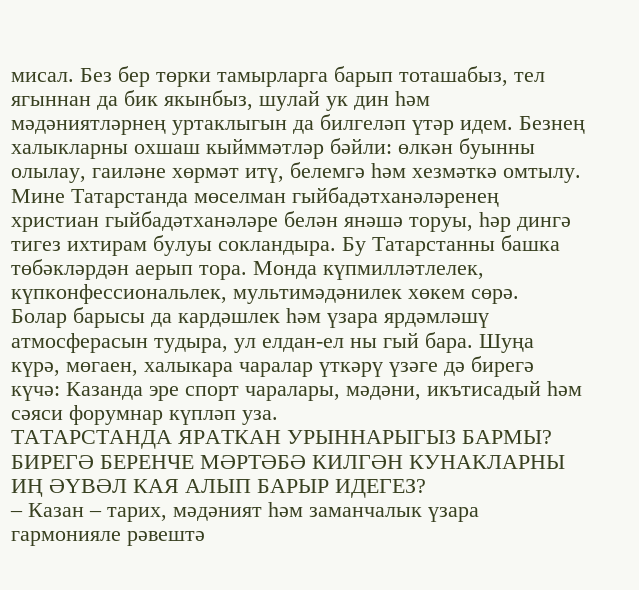мисал. Без бер төрки тамырларга барып тоташабыз, тел ягыннан да бик якынбыз, шулай ук дин һәм мәдәниятләрнең уртаклыгын да билгеләп үтәр идем. Безнең халыкларны охшаш кыйммәтләр бәйли: өлкән буынны олылау, гаиләне хөрмәт итү, белемгә һәм хезмәткә омтылу.
Мине Татарстанда мөселман гыйбадәтханәләренең христиан гыйбадәтханәләре белән янәшә торуы, һәр дингә тигез ихтирам булуы сокландыра. Бу Татарстанны башка төбәкләрдән аерып тора. Монда күпмилләтлелек, күпконфессиональлек, мультимәдәнилек хөкем сөрә.
Болар барысы да кардәшлек һәм үзара ярдәмләшү атмосферасын тудыра, ул елдан-ел ны гый бара. Шуңа күрә, мөгаен, халыкара чаралар үткәрү үзәге дә бирегә күчә: Казанда эре спорт чаралары, мәдәни, икътисадый һәм сәяси форумнар күпләп уза.
ТАТАРСТАНДА ЯРАТКАН УРЫННАРЫГЫЗ БАРМЫ? БИРЕГӘ БЕРЕНЧЕ МӘРТӘБӘ КИЛГӘН КУНАКЛАРНЫ ИҢ ӘҮВӘЛ КАЯ АЛЫП БАРЫР ИДЕГЕЗ?
– Казан – тарих, мәдәният һәм заманчалык үзара гармонияле рәвештә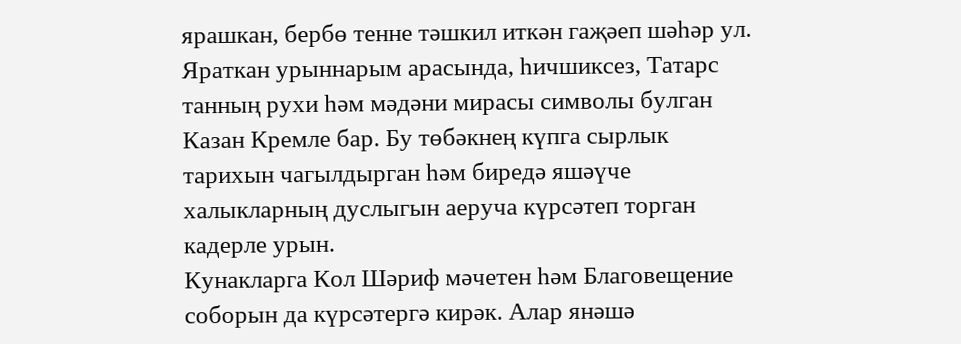ярашкан, бербө тенне тәшкил иткән гаҗәеп шәһәр ул. Яраткан урыннарым арасында, һичшиксез, Татарс танның рухи һәм мәдәни мирасы символы булган Казан Кремле бар. Бу төбәкнең күпга сырлык тарихын чагылдырган һәм биредә яшәүче халыкларның дуслыгын аеруча күрсәтеп торган кадерле урын.
Кунакларга Кол Шәриф мәчетен һәм Благовещение соборын да күрсәтергә кирәк. Алар янәшә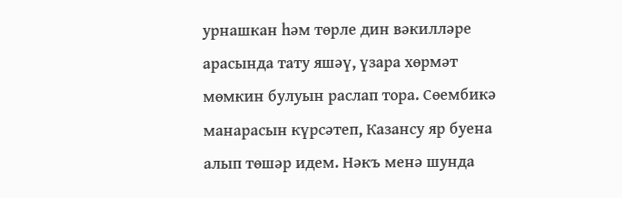урнашкан һәм төрле дин вәкилләре арасында тату яшәү, үзара хөрмәт мөмкин булуын раслап тора. Сөембикә манарасын күрсәтеп, Казансу яр буена алып төшәр идем. Нәкъ менә шунда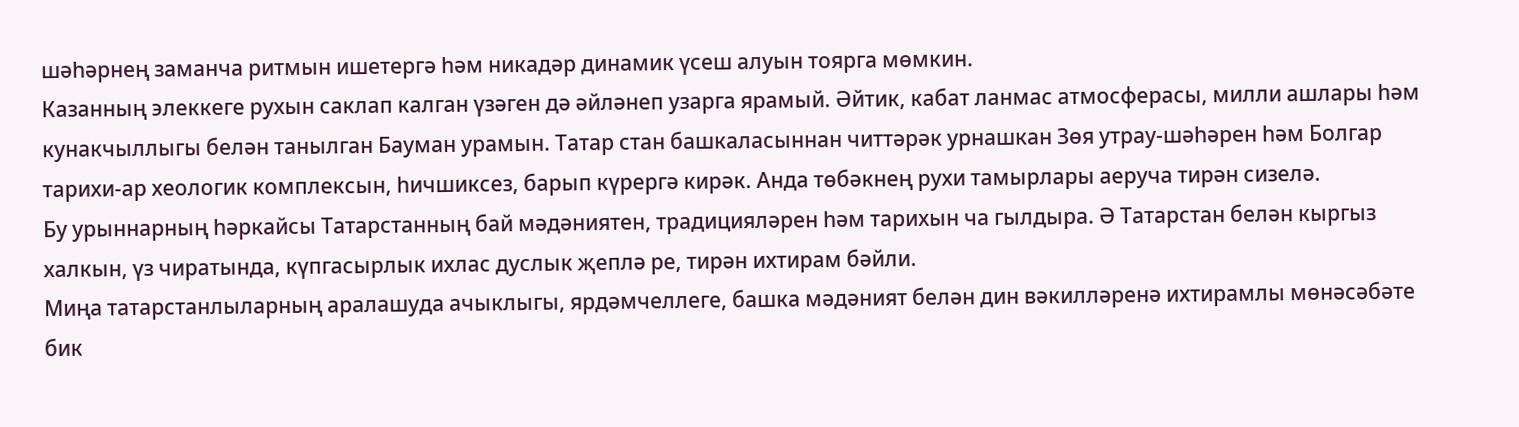шәһәрнең заманча ритмын ишетергә һәм никадәр динамик үсеш алуын тоярга мөмкин.
Казанның элеккеге рухын саклап калган үзәген дә әйләнеп узарга ярамый. Әйтик, кабат ланмас атмосферасы, милли ашлары һәм кунакчыллыгы белән танылган Бауман урамын. Татар стан башкаласыннан читтәрәк урнашкан Зөя утрау-шәһәрен һәм Болгар тарихи-ар хеологик комплексын, һичшиксез, барып күрергә кирәк. Анда төбәкнең рухи тамырлары аеруча тирән сизелә.
Бу урыннарның һәркайсы Татарстанның бай мәдәниятен, традицияләрен һәм тарихын ча гылдыра. Ә Татарстан белән кыргыз халкын, үз чиратында, күпгасырлык ихлас дуслык җеплә ре, тирән ихтирам бәйли.
Миңа татарстанлыларның аралашуда ачыклыгы, ярдәмчеллеге, башка мәдәният белән дин вәкилләренә ихтирамлы мөнәсәбәте бик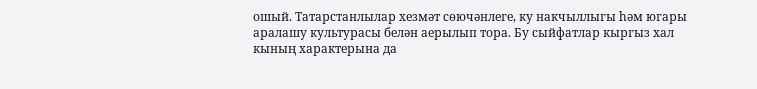ошый. Татарстанлылар хезмәт сөючәнлеге, ку накчыллыгы һәм югары аралашу культурасы белән аерылып тора. Бу сыйфатлар кыргыз хал кының характерына да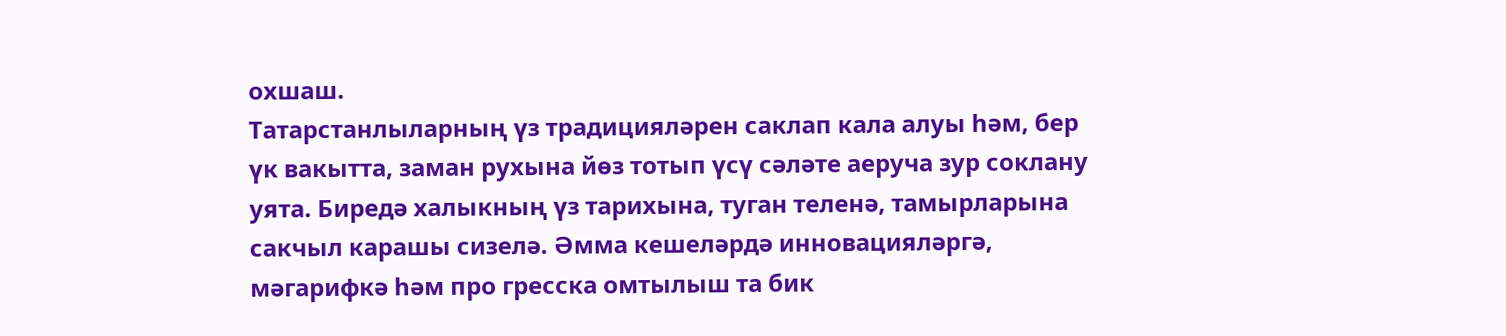охшаш.
Татарстанлыларның үз традицияләрен саклап кала алуы һәм, бер үк вакытта, заман рухына йөз тотып үсү сәләте аеруча зур соклану уята. Биредә халыкның үз тарихына, туган теленә, тамырларына сакчыл карашы сизелә. Әмма кешеләрдә инновацияләргә, мәгарифкә һәм про гресска омтылыш та бик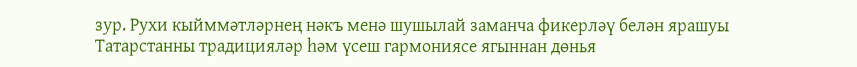зур. Рухи кыйммәтләрнең нәкъ менә шушылай заманча фикерләү белән ярашуы Татарстанны традицияләр һәм үсеш гармониясе ягыннан дөнья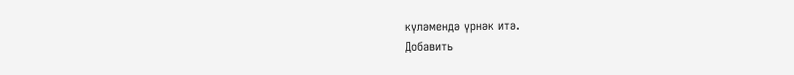күләмендә үрнәк итә.
Добавить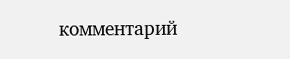комментарий